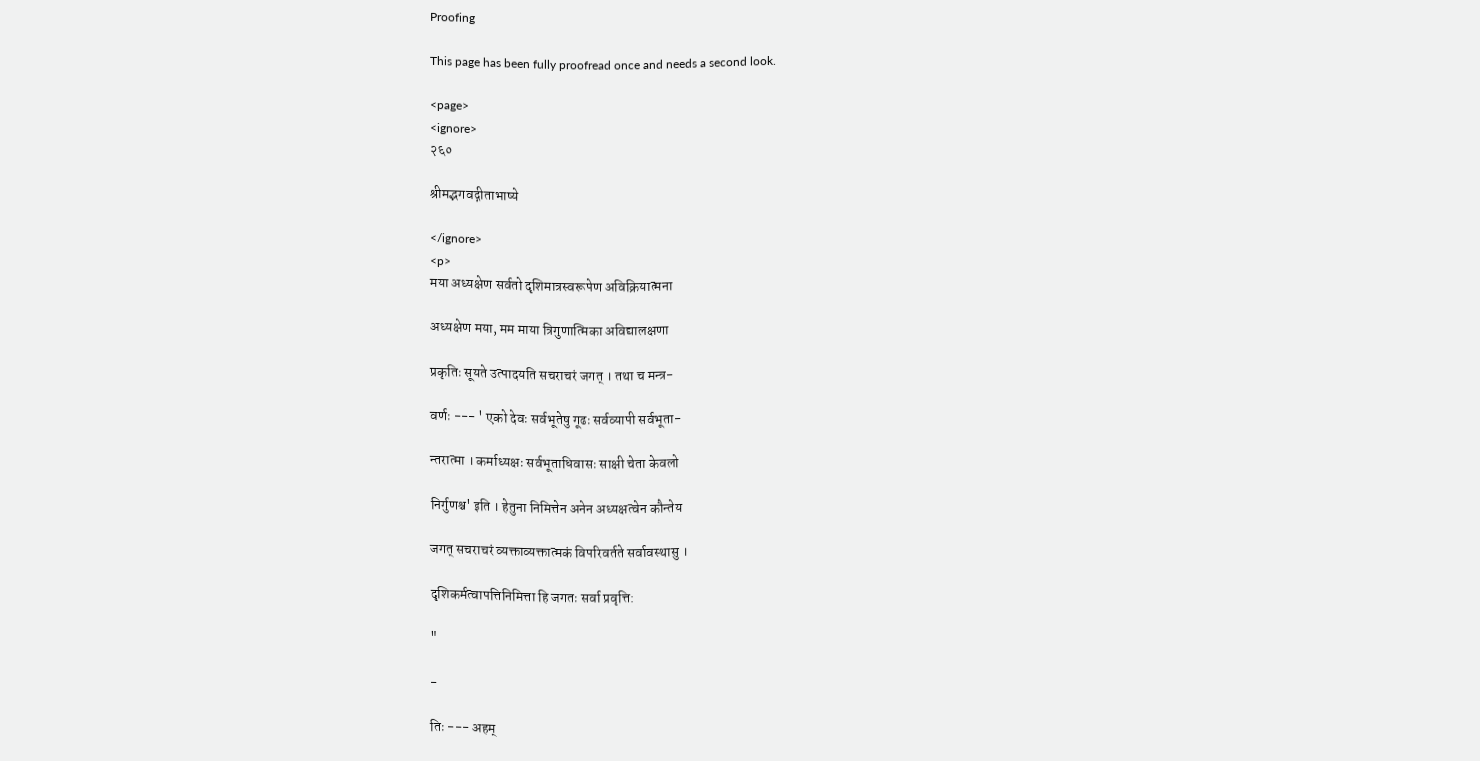Proofing

This page has been fully proofread once and needs a second look.

<page>
<ignore>
२६०

श्रीमद्भगवद्गीताभाष्ये

</ignore>
<p>
मया अध्यक्षेण सर्वतो दृशिमात्रस्वरूपेण अविक्रियात्मना

अध्यक्षेण मया, मम माया त्रिगुणात्मिका अविद्यालक्षणा

प्रकृतिः सूयते उत्पादयति सचराचरं जगत् । तथा च मन्त्र-

वर्णः --- ' एको देवः सर्वभूतेषु गूढः सर्वव्यापी सर्वभूता-

न्तरात्मा । कर्माध्यक्षः सर्वभूताधिवासः साक्षी चेता केवलो

निर्गुणश्च' इति । हेतुना निमित्तेन अनेन अध्यक्षत्वेन कौन्तेय

जगत् सचराचरं व्यक्ताव्यक्तात्मकं विपरिवर्तते सर्वावस्थासु ।

दृशिकर्मत्वापत्तिनिमित्ता हि जगतः सर्वा प्रवृत्ति:

"

-

तिः --- अहम्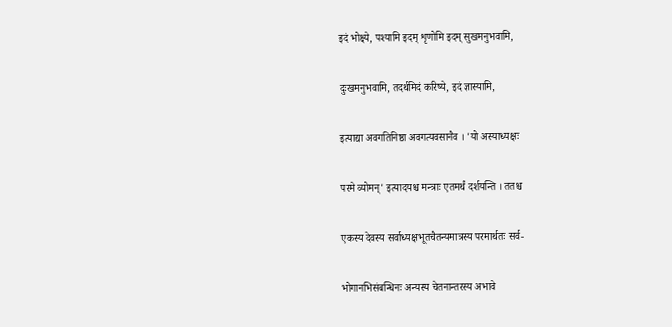इदं भोक्ष्ये, पश्यामि इदम् शृणोमि इदम् सुखमनुभवामि,

दुःखमनुभवामि, तदर्थमिदं करिष्ये, इदं ज्ञास्यामि,

इत्याद्या अवगतिनिष्ठा अवगत्यवसानैव । 'यो अस्याध्यक्षः

परमे व्योमन्' इत्यादयश्च मन्त्राः एतमर्थं दर्शयन्ति । ततश्च

एकस्य देवस्य सर्वाध्यक्षभूतचैतन्यमात्रस्य परमार्थतः सर्व-

भोगानभिसंबन्धिनः अन्यस्य चेतनान्तरस्य अभावे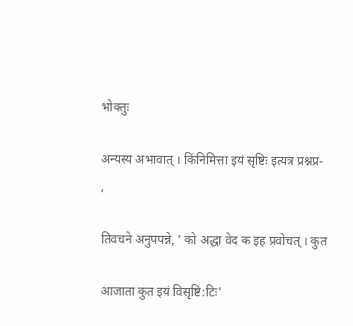भोक्तुः

अन्यस्य अभावात् । किंनिमित्ता इयं सृष्टिः इत्यत्र प्रश्नप्र-
,

तिवचने अनुपपन्ने, ' को अद्धा वेद क इह प्रवोचत् । कुत

आजाता कुत इयं विसृष्टि:टिः'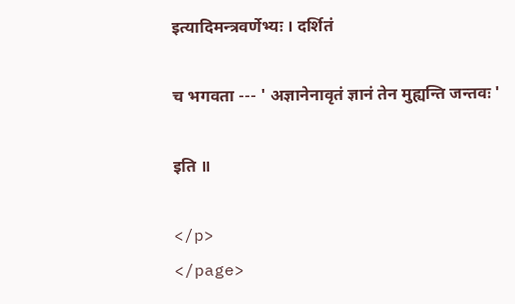इत्यादिमन्त्रवर्णेभ्यः । दर्शितं

च भगवता --- ' अज्ञानेनावृतं ज्ञानं तेन मुह्यन्ति जन्तवः '

इति ॥

</p>
</page>